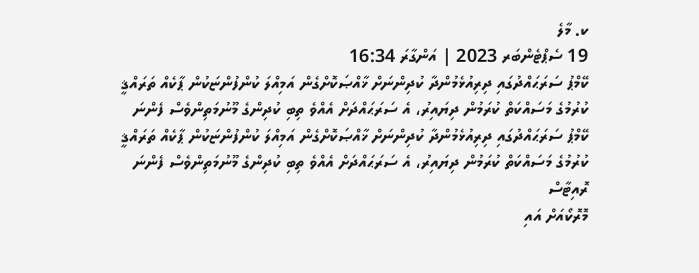ކ. މާލެ
19 ސެޕްޓެންބަރ 2023 | އަންގާރަ 16:34
ކޭމްޕު ސަރަޙައްދުގައި ދިރިއުޅެމުންދާ ކުދިންނަށް ޚާއްޞަކޮށްގެން އަމިއްލަ ކުންފުންޏަކުން ޕާކެއް ތަރައްޤީ ކުރުމުގެ މަސައްކަތް ކުރަމުން ދިޔައިރު، އެ ސަރަޙައްދަށް އެއްވެ ތިބި ކުދިންގެ މޫނުމަތިންވެސް ފެންނަ
ކޭމްޕު ސަރަޙައްދުގައި ދިރިއުޅެމުންދާ ކުދިންނަށް ޚާއްޞަކޮށްގެން އަމިއްލަ ކުންފުންޏަކުން ޕާކެއް ތަރައްޤީ ކުރުމުގެ މަސައްކަތް ކުރަމުން ދިޔައިރު، އެ ސަރަޙައްދަށް އެއްވެ ތިބި ކުދިންގެ މޫނުމަތިންވެސް ފެންނަ
ރޮއިޓާސް
މޮރޮކޯއަށް އައި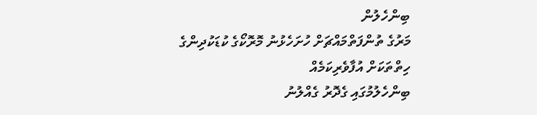ބިންހެލުން
މަރުގެ ތުންފަތްމައްޗަށް ހުށަހެޅުނު މޮރޮކޯގެ ކުޑަކުދިންގެ ހިތްތަކަށް އުފާވެރިކަމެއް
ބިންހެލުމުގައި ގެދޮރު ގެއްލުނު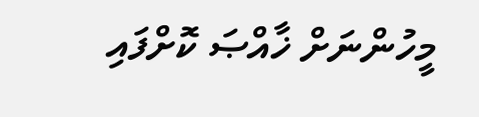މީހުންނަށް ޚާއްޞަ ކޮށްފައި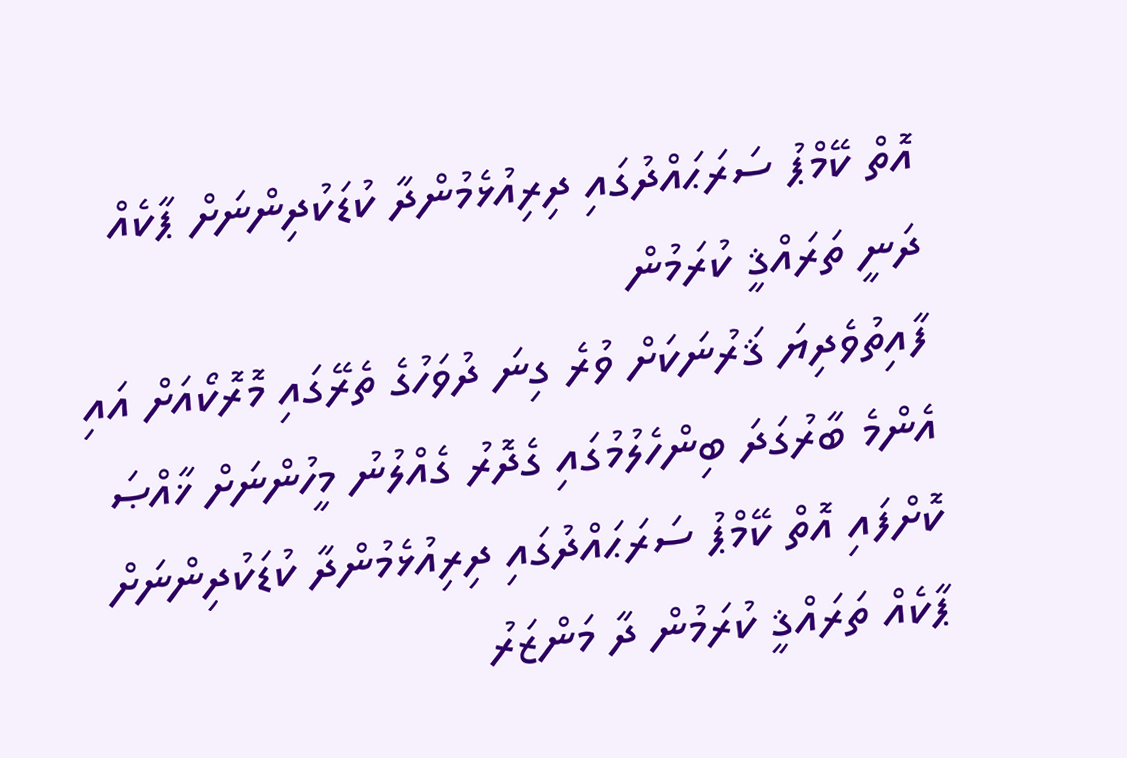އޮތް ކޭމްޕު ސަރަޙައްދުގައި ދިރިއުޅެމުންދާ ކުޑަކުދިންނަށް ޕާކެއް ދަނީ ތަރައްޤީ ކުރަމުން
ފާއިތުވެދިޔަ ޤަރުނަކަށް ވުރެ ގިނަ ދުވަހުގެ ތެރޭގައި މޮރޮކޯއަށް އައި އެންމެ ބާރުގަދަ ބިންހެލުމުގައި ގެދޮރު ގެއްލުނު މީހުންނަށް ޚާއްޞަ ކޮށްފައި އޮތް ކޭމްޕު ސަރަޙައްދުގައި ދިރިއުޅެމުންދާ ކުޑަކުދިންނަށް ޕާކެއް ތަރައްޤީ ކުރަމުން ދާ މަންޒަރު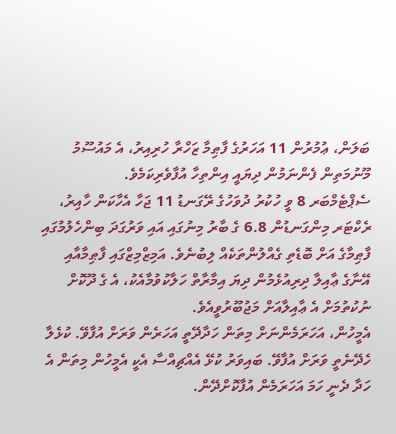ބަލަން، ޢުމުރުން 11 އަހަރުގެ ފާޠިމާ ޒަހްރާ ހުރިއިރު، އެ މައުސޫމު މޫނުމަތިން ފެންނަމުން ދިޔައީ އިންތިހާ އުފާވެރިކަމެވެ.
ސެޕްޓެމްބަރ 8 ވީ ހުކުރު ދުވަހުގެ ރޭގަނޑު 11 ޖަހާ އެހާކަން ހާއިރު، ރެކްޓަރ މިންގަނޑުން 6.8 ގެ ބާރު މިނުގައި އައި ވަރުގަދަ ބިންހެލުމުގައި ފާޠިމާގެ އަށް ބޮޑެތި ގެއްލުންތަކެއް ލިބުނެވެ. އަމިޒްމިޒްގައި ފާޠިމާއާއި އޭނާގެ ޢާއިލާ ދިރިއުޅެމުން ދިޔަ އިމާރާތް ހަލާކުވުމާއެކު، އެ ގެ ދޫކޮށް ނުކުތުމަށް އެ ޢާއިލާއަށް މަޖުބޫރުވީއެވެ.
އެމީހުން، އަހަރަމެންނަށް މިތަން ހަދާދޭތީ އަހަރެން ވަރަށް އުފާވޭ. ކުޅެލާ ހެދޭނެތީ ވަރަށް އުފާވޭ. ބައިވަރު ކުޅޭ އެއްޗިއްސާ އެކީ އެމީހުން މިތަން އެ ހަދާ ދެނީ ހަމަ އަހަރަމެން އުފާކޮށްދޭން.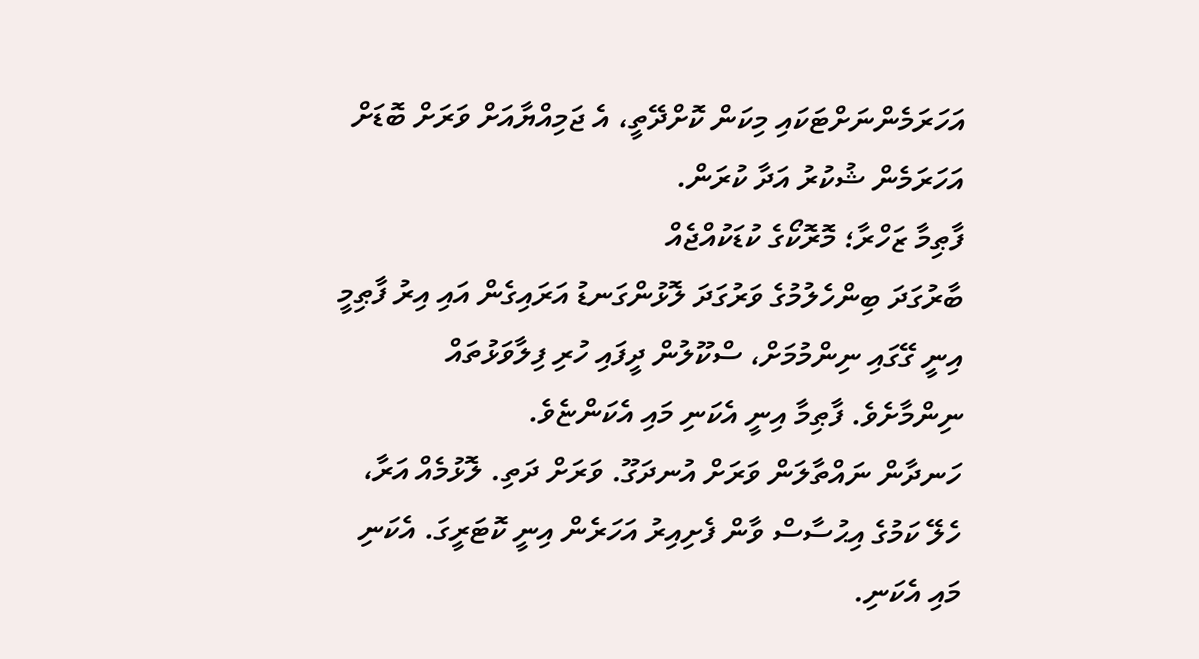އަހަރަމެންނަށްޓަކައި މިކަން ކޮށްދޭތީ، އެ ޖަމިއްޔާއަށް ވަރަށް ބޮޑަށް އަހަރަމެން ޝުކުރު އަދާ ކުރަން.
ފާޠިމާ ޒަހްރާ؛ މޮރޮކޯގެ ކުޑަކުއްޖެއް
ބާރުގަދަ ބިންހެލުމުގެ ވަރުގަދަ ލޮޅުންގަނޑު އަރައިގެން އައި އިރު ފާޠިމީ އިނީ ގޭގައި ނިންމުމަށް، ސްކޫލުން ދީފައި ހުރި ފިލާވަޅުތައް ނިންމާށެވެ. ފާޠިމާ އިނީ އެކަނި މައި އެކަންޏެވެ.
ހަނދާން ނައްތާލަން ވަރަށް އުނދަގޫ. ވަރަށް ދަތި. ލޮޅުމެއް އަރާ، ހެލޭ ކަމުގެ އިޙުސާސް ވާން ފެށިއިރު އަހަރެން އިނީ ކޮޓަރީގަ. އެކަނި މައި އެކަނި.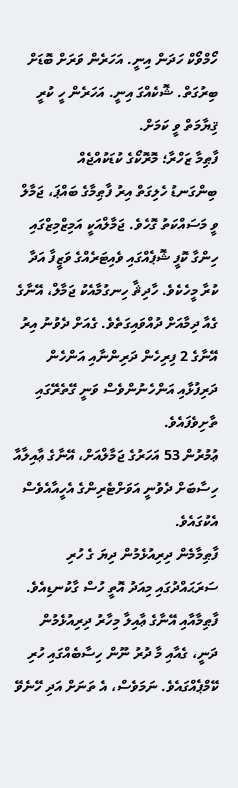ހޯމްވޯކް ހަދަން އިނީ. އަހަރެން ވަރަށް ބޮޑަށް ބިރުގަތް. ޝޮކެއްގަ އިނީ. އަހަރެން ހީ ކުރީ ޤިޔާމަތް ވީ ކަމަށް.
ފާޠިމާ ޒަހްރާ؛ މޮރޮކޯގެ ކުޑަކުއްޖެއް
ބިންގަނޑު ހެލިގަތް އިރު ފާޠިމާގެ ބައްޕަ، ޖަމާލް ވީ މަސައްކަތު ގޮހެވެ. ޖަމާލްއަކީ އަމިޒްމިޒްގައި ހިންގާ ކޮފީ ޝޮޕެއްގައި ވެއިޓަރެއްގެ ވަޒީފާ އަދާ ކުރާ މީހެކެވެ. ހާދިޘާ ހިނގުމާއެކު ޖަމާލް، އޭނާގެ ގެއާ ދިމާއަށް ދުއްވައިގަތެވެ. ގެއަށް ދެވުނު އިރު އޭނާގެ 2 ފިރިހެން ދަރިންނާއި އަންހެން ދަރިފުޅާއި އަންހެނުންވެސް ވަނީ ގޭތެރޭގައި ތާށިވެފައެވެ.
ޢުމުރުން 53 އަހަރުގެ ޖަމާލްއަށް، އޭނާގެ ޢާއިލާއާ ހިސާބަށް ދެވުނީ އަވަށްޓެރިންގެ އެހީއާއެވެސް އެކުގައެވެ.
ފާޠިމާމެން ދިރިއުޅެމުން ދިޔަ ގެ ހުރި ސަރަޙައްދުގައި މިއަދު އޮތީ ހުސް ގާކުނޑިއެވެ. ފާޠިމާއާއި އޭނާގެ ޢާއިލާ މިހާރު ދިރިއުޅެމުން ދަނީ، ގެއާއި މާ ދުރު ނޫން ހިސާބެއްގައި ހުރި ކޭމްޕެއްގައެވެ. ނަމަވެސް، އެ ތަނަށް އަދި ހޭނެވޭ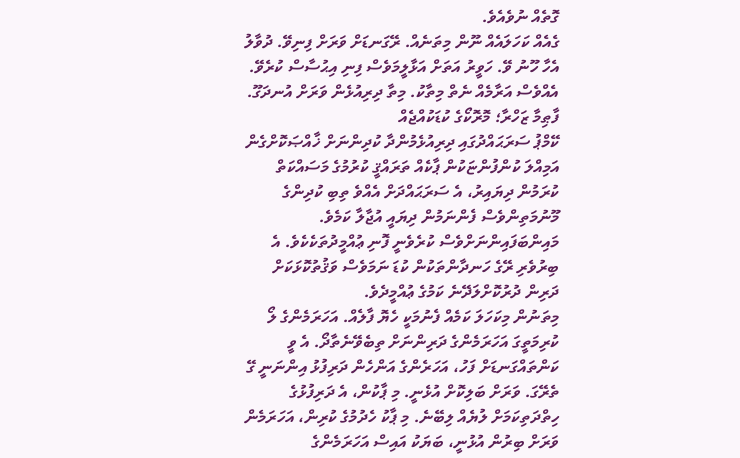ގޮތެއް ނުވެއެވެ.
ގެއެއް ކަހަލައެއް ނޫން މިތަނެއް. ރޭގަނޑަށް ވަރަށް ފިނިވޭ. ދުވާލު އެހާ ހޫނު ވޭ. ހަވީރު އަތަށް އަޅާލީމަވެސް ފިނި އިޙުސާސް ކުރެވޭ. އެއްވެސް އަރާމެއް ނެތް މިތާކު. މިތާ ދިރިއުޅެން ވަރަށް އުނދަގޫ.
ފާޠިމާ ޒަހްރާ؛ މޮރޮކޯގެ ކުޑަކުއްޖެއް
ކޭމްޕު ސަރަޙައްދުގައި ދިރިއުޅެމުންދާ ކުދިންނަށް ޚާއްޞަކޮށްގެން އަމިއްލަ ކުންފުންޏަކުން ޕާކެއް ތަރައްޤީ ކުރުމުގެ މަސައްކަތް ކުރަމުން ދިޔައިރު، އެ ސަރަޙައްދަށް އެއްވެ ތިބި ކުދިންގެ މޫނުމަތިންވެސް ފެންނަމުން ދިޔައީ އުޖާލާ ކަމެވެ. މައިންބަފައިންނަށްވެސް ކުރެވެނީ ފޮނި ޢުއްމީދުތަކެކެވެ. އެ ބިރުވެރި ރޭގެ ހަނދާންތަކުން ކުޑަ ނަމަވެސް ވަޤުތުކޮޅަކަށް ދަރިން ދުރުކޮށްލަދޭނެ ކަމުގެ ޢުއްމީދެވެ.
މިތަނުން މިކަހަލަ ކަމެއް ފެނުމަކީ ހެޔޮ ފާލެއް. އަހަރަމެންގެ ލޯ ކުރިމަތީގަ އަހަރަމެންގެ ދަރިންނަށް ތިބެވޭނެތާދޯ. އެ ވީ ކަންތައްގަނޑަށް ފަހު، އަހަރެންގެ އަންހެން ދަރިފުޅު އިންނަނީ ގޭ ތެރޭގަ. ވަރަށް ބަލިކޮށް އުޅެނީ. މި ޕާކުން، އެ ދަރިފުޅުގެ ހިތްދަތިކަމަށް ލުޔެއް ލިބޭނެ. މި ޕާކު ހެދުމުގެ ކުރިން، އަހަރަމެން ވަރަށް ބިރުން އުޅުނީ، ބަޔަކު އައިސް އަހަރަމެންގެ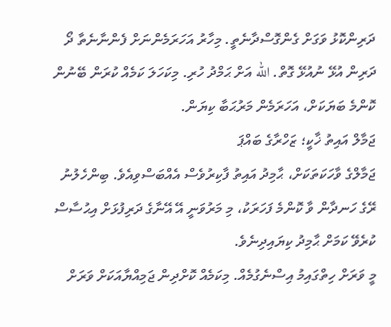ދަރިންކޮޅު ވަގަށް ގެންގޮސްދާނެތީ. މިހާރު އަހަރަމެންނަށް ފެންނާނެތާ ދޯ ދަރިން އުޅޭ ނުއުޅޭ ގޮތް. الله އަށް ޙަމްދު ހުރި. މިކަހަލަ ކަމެއް ކުރަން ބޭނުން ކޮންމެ ބަޔަކަށް، އަހަރަމެން މަރުޙަބާ ކިޔަން.
ޖަމާލް އައިތު ޚާކީ؛ ޒަހްރާގެ ބައްޕަ
ޖަމާލްގެ ވާހަކަތަކަށް، ޙާމިދު އައިތު ފާކިރުވެސް އެއްބަސްވިއެވެ. ބިންހެލުނު ރޭގެ ހަނދާން ވާ ކޮންމެ ފަހަރަކު، މި މަރުވަނީ އޭ އޭނާގެ ދަރިފުޅަށް އިޙުސާސް ކުރެވޭ ކަމަށް ޙާމިދު ކިޔައިދިނެވެ.
މީ ވަރަށް ހިތްގައިމު އިސްނެގުމެއް. މިކަމެއް ކޮށްދިން ޖަމިއްޔާއަކަށް ވަރަށް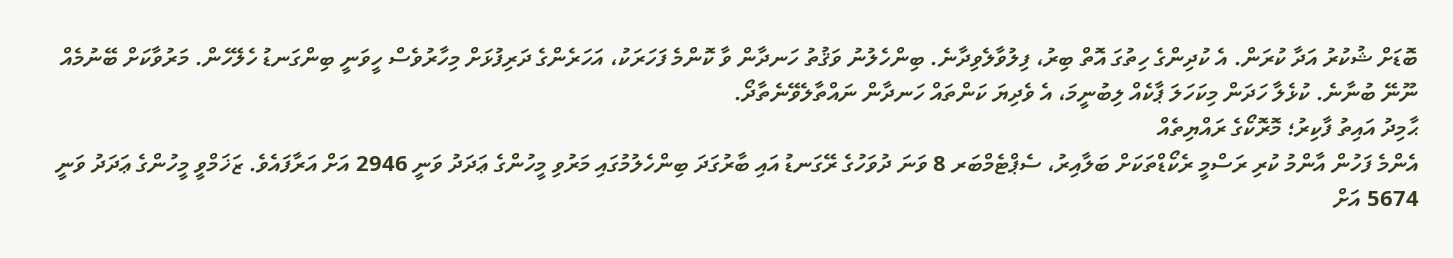ބޮޑަށް ޝުކުރު އަދާ ކުރަން. އެ ކުދިންގެ ހިތުގަ އޮތް ބިރު، ފިލުވާލެވިދާނެ. ބިންހެލުނު ވަޤުތު ހަނދާން ވާ ކޮންމެ ފަހަރަކު، އަހަރެންގެ ދަރިފުޅަށް މިހާރުވެސް ހީވަނީ ބިންގަނޑު ހެލޭހެން. މަރުވާކަށް ބޭނުމެއް ނޫނޭ ބުނާނެ. ކުޅެލާ ހަދަން މިކަހަލަ ޕާކެއް ލިބުނީމަ، އެ ވެދިޔަ ކަންތައް ހަނދާން ނައްތާލެވޭނެތާދޯ.
ޙާމިދު އައިތު ފާކިރު؛ މޮރޮކޯގެ ރައްޔިތެއް
އެންމެ ފަހުން އާންމު ކުރި ރަސްމީ ރެކޯޑްތަކަށް ބަލާއިރު، ސެޕްޓެމްބަރ 8 ވަނަ ދުވަހުގެ ރޭގަނޑު އައި ބާރުގަދަ ބިންހެލުމުގައި މަރުވި މީހުންގެ ޢަދަދު ވަނީ 2946 އަށް އަރާފައެވެ. ޒަޚަމްވީ މީހުންގެ ޢަދަދު ވަނީ 5674 އަށް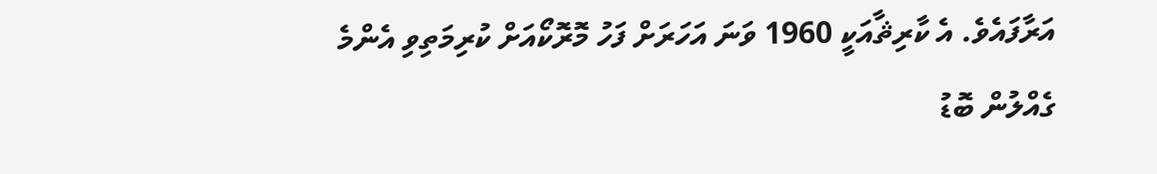އަރާފައެވެ. އެ ކާރިޘާއަކީ 1960 ވަނަ އަހަރަށް ފަހު މޮރޮކޯއަށް ކުރިމަތިވި އެންމެ ގެއްލުން ބޮޑު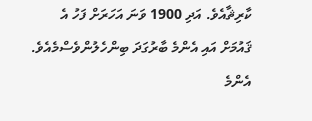ކާރިޘާއެވެ. އަދި 1900 ވަނަ އަހަރަށް ފަހު އެ ޤައުމަށް އައި އެންމެ ބާރުގަދަ ބިންހެލުންވެސްމެއެވެ.
އެންމެ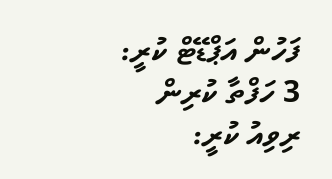ފަހުން އަޕްޑޭޓް ކުރީ: 3 ހަފްތާ ކުރިން
ރިވިއު ކުރީ: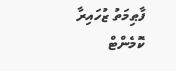ފާޠިމަތު ޒުހައިރާ
ކޮމެންޓް